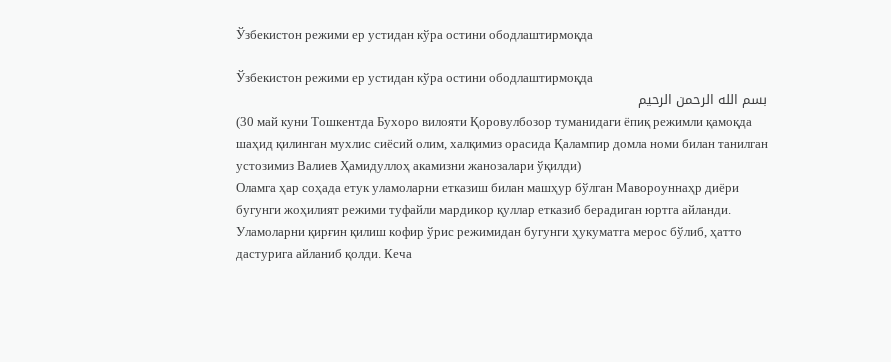Ўзбекистон режими ер устидан кўра остини ободлаштирмоқда

Ўзбекистон режими ер устидан кўра остини ободлаштирмоқда
بسم الله الرحمن الرحيم
(30 май куни Тошкентда Бухоро вилояти Қоровулбозор туманидаги ёпиқ режимли қамоқда шаҳид қилинган мухлис сиёсий олим, халқимиз орасида Қалампир домла номи билан танилган устозимиз Валиев Ҳамидуллоҳ акамизни жанозалари ўқилди)
Оламга ҳар соҳада етук уламоларни етказиш билан машҳур бўлган Мавороуннаҳр диёри бугунги жоҳилият режими туфайли мардикор қуллар етказиб берадиган юртга айланди. Уламоларни қирғин қилиш кофир ўрис режимидан бугунги ҳукуматга мерос бўлиб, ҳатто дастурига айланиб қолди. Кеча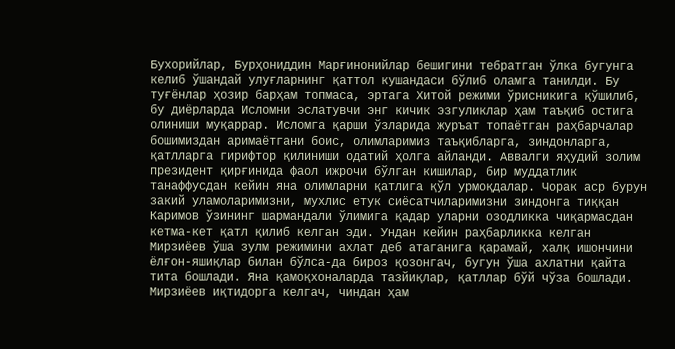Бухорийлар, Бурҳониддин Марғинонийлар бешигини тебратган ўлка бугунга келиб ўшандай улуғларнинг қаттол кушандаси бўлиб оламга танилди. Бу туғёнлар ҳозир барҳам топмаса, эртага Хитой режими ўрисникига қўшилиб, бу диёрларда Исломни эслатувчи энг кичик эзгуликлар ҳам таъқиб остига олиниши муқаррар. Исломга қарши ўзларида журъат топаётган раҳбарчалар бошимиздан аримаётгани боис, олимларимиз таъқибларга, зиндонларга, қатлларга гирифтор қилиниши одатий ҳолга айланди. Аввалги яҳудий золим президент қирғинида фаол ижрочи бўлган кишилар, бир муддатлик танаффусдан кейин яна олимларни қатлига қўл урмоқдалар. Чорак аср бурун закий уламоларимизни, мухлис етук сиёсатчиларимизни зиндонга тиққан Каримов ўзининг шармандали ўлимига қадар уларни озодликка чиқармасдан кетма-кет қатл қилиб келган эди. Ундан кейин раҳбарликка келган Мирзиёев ўша зулм режимини ахлат деб атаганига қарамай, халқ ишончини ёлғон-яшиқлар билан бўлса-да бироз қозонгач, бугун ўша ахлатни қайта тита бошлади. Яна қамоқхоналарда тазйиқлар, қатллар бўй чўза бошлади. Мирзиёев иқтидорга келгач, чиндан ҳам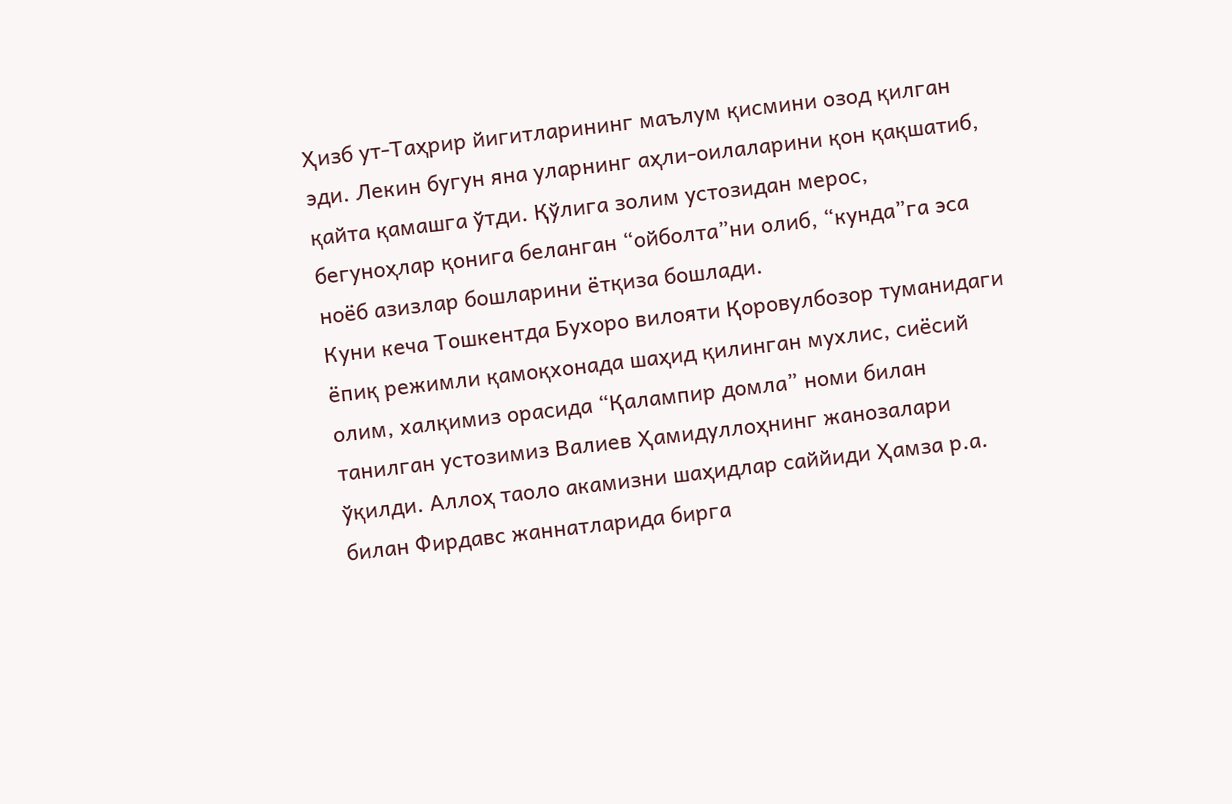Ҳизб ут-Таҳрир йигитларининг маълум қисмини озод қилган эди. Лекин бугун яна уларнинг аҳли-оилаларини қон қақшатиб, қайта қамашга ўтди. Қўлига золим устозидан мерос, бегуноҳлар қонига беланган “ойболта”ни олиб, “кунда”га эса ноёб азизлар бошларини ётқиза бошлади.
Куни кеча Тошкентда Бухоро вилояти Қоровулбозор туманидаги ёпиқ режимли қамоқхонада шаҳид қилинган мухлис, сиёсий олим, халқимиз орасида “Қалампир домла” номи билан танилган устозимиз Валиев Ҳамидуллоҳнинг жанозалари ўқилди. Аллоҳ таоло акамизни шаҳидлар саййиди Ҳамза р.а. билан Фирдавс жаннатларида бирга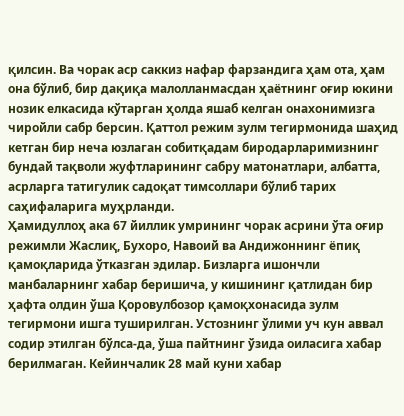қилсин. Ва чорак аср саккиз нафар фарзандига ҳам ота, ҳам она бўлиб, бир дақиқа малолланмасдан ҳаётнинг оғир юкини нозик елкасида кўтарган ҳолда яшаб келган онахонимизга чиройли сабр берсин. Қаттол режим зулм тегирмонида шаҳид кетган бир неча юзлаган собитқадам биродарларимизнинг бундай тақволи жуфтларининг сабру матонатлари, албатта, асрларга татигулик садоқат тимсоллари бўлиб тарих саҳифаларига муҳрланди.
Ҳамидуллоҳ ака 67 йиллик умрининг чорак асрини ўта оғир режимли Жаслиқ, Бухоро, Навоий ва Андижоннинг ёпиқ қамоқларида ўтказган эдилар. Бизларга ишончли манбаларнинг хабар беришича, у кишининг қатлидан бир ҳафта олдин ўша Қоровулбозор қамоқхонасида зулм тегирмони ишга туширилган. Устознинг ўлими уч кун аввал содир этилган бўлса-да, ўша пайтнинг ўзида оиласига хабар берилмаган. Кейинчалик 28 май куни хабар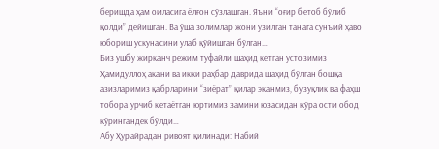беришда ҳам оиласига ёлғон сўзлашган. Яъни “оғир бетоб бўлиб қолди” дейишган. Ва ўша золимлар жони узилган танага сунъий ҳаво юбориш ускунасини улаб қўйишган бўлган…
Биз ушбу жирканч режим туфайли шаҳид кетган устозимиз Ҳамидуллоҳ акани ва икки раҳбар даврида шаҳид бўлган бошқа азизларимиз қабрларини “зиёрат” қилар эканмиз, бузуқлик ва фаҳш тобора урчиб кетаётган юртимиз замини юзасидан кўра ости обод кўрингандек бўлди…
Абу Ҳурайрадан ривоят қилинади: Набий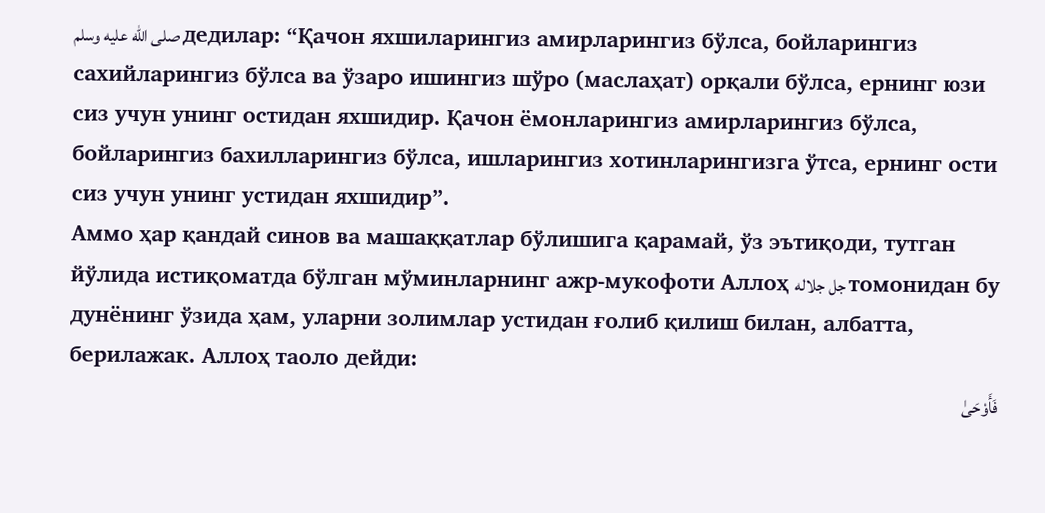صلى الله عليه وسلم дедилар: “Қачон яхшиларингиз амирларингиз бўлса, бойларингиз сахийларингиз бўлса ва ўзаро ишингиз шўро (маслаҳат) орқали бўлса, ернинг юзи сиз учун унинг остидан яхшидир. Қачон ёмонларингиз амирларингиз бўлса, бойларингиз бахилларингиз бўлса, ишларингиз хотинларингизга ўтса, ернинг ости сиз учун унинг устидан яхшидир”.
Аммо ҳар қандай синов ва машаққатлар бўлишига қарамай, ўз эътиқоди, тутган йўлида истиқоматда бўлган мўминларнинг ажр-мукофоти Аллоҳ جل جلاله томонидан бу дунёнинг ўзида ҳам, уларни золимлар устидан ғолиб қилиш билан, албатта, берилажак. Аллоҳ таоло дейди:
فَأَوْحَىٰ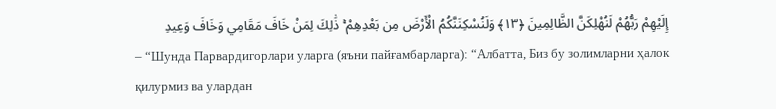إِلَيْهِمْ رَبُّهُمْ لَنُهْلِكَنَّ الظَّالِمِينَ ﴿١٣﴾ وَلَنُسْكِنَنَّكُمُ الْأَرْضَ مِن بَعْدِهِمْ ۚ ذَٰلِكَ لِمَنْ خَافَ مَقَامِي وَخَافَ وَعِيدِ
– “Шунда Парвардигорлари уларга (яъни пайғамбарларга): “Албатта, Биз бу золимларни ҳалок қилурмиз ва улардан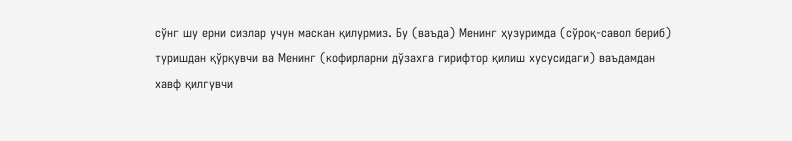сўнг шу ерни сизлар учун маскан қилурмиз. Бу (ваъда) Менинг ҳузуримда (сўроқ-савол бериб) туришдан қўрқувчи ва Менинг (кофирларни дўзахга гирифтор қилиш хусусидаги) ваъдамдан хавф қилгувчи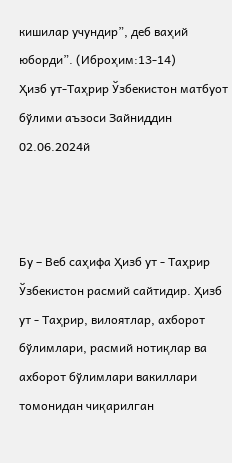кишилар учундир”, деб ваҳий юборди”. (Иброҳим:13-14)
Ҳизб ут-Таҳрир Ўзбекистон матбуот бўлими аъзоси Зайниддин
02.06.2024й



Бу – Веб саҳифа Ҳизб ут - Таҳрир Ўзбекистон расмий сайтидир. Ҳизб ут - Таҳрир, вилоятлар, ахборот бўлимлари, расмий нотиқлар ва ахборот бўлимлари вакиллари томонидан чиқарилган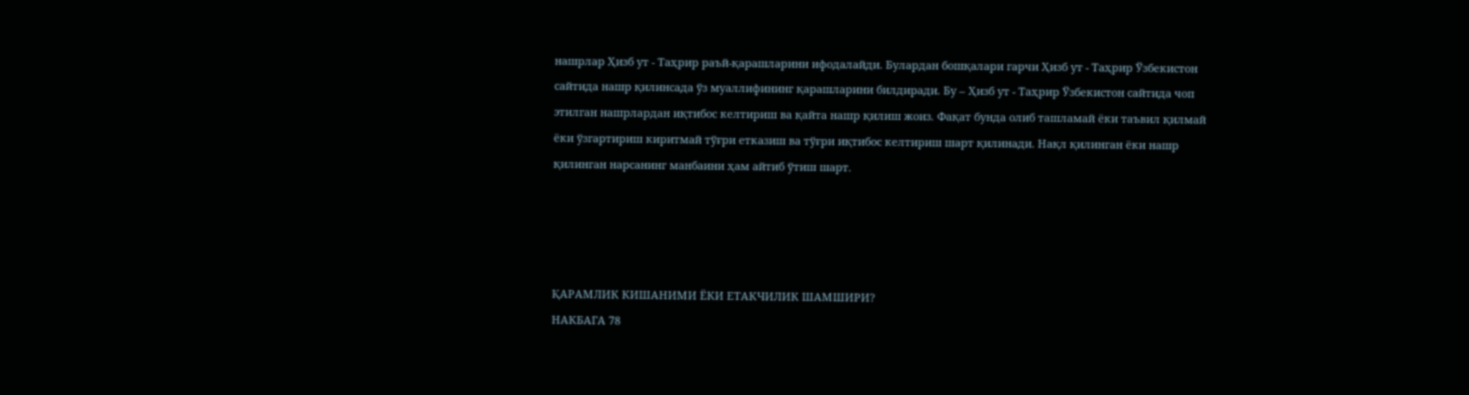нашрлар Ҳизб ут - Таҳрир раъй-қарашларини ифодалайди. Булардан бошқалари гарчи Ҳизб ут - Таҳрир Ўзбекистон сайтида нашр қилинсада ўз муаллифининг қарашларини билдиради. Бу – Ҳизб ут - Таҳрир Ўзбекистон сайтида чоп этилган нашрлардан иқтибос келтириш ва қайта нашр қилиш жоиз. Фақат бунда олиб ташламай ёки таъвил қилмай ёки ўзгартириш киритмай тўғри етказиш ва тўғри иқтибос келтириш шарт қилинади. Нақл қилинган ёки нашр қилинган нарсанинг манбаини ҳам айтиб ўтиш шарт.




ҚАРАМЛИК КИШАНИМИ ЁКИ ЕТАКЧИЛИК ШАМШИРИ?
НАКБАГА 78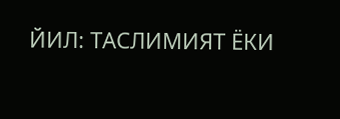ЙИЛ: ТАСЛИМИЯТ ЁКИ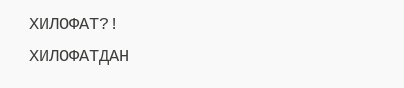ХИЛОФАТ?!
ХИЛОФАТДАН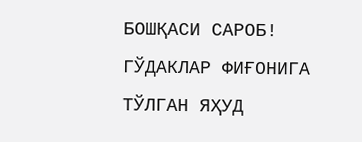БОШҚАСИ САРОБ!
ГЎДАКЛАР ФИҒОНИГА ТЎЛГАН ЯҲУД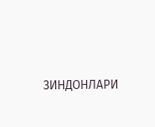ЗИНДОНЛАРИ